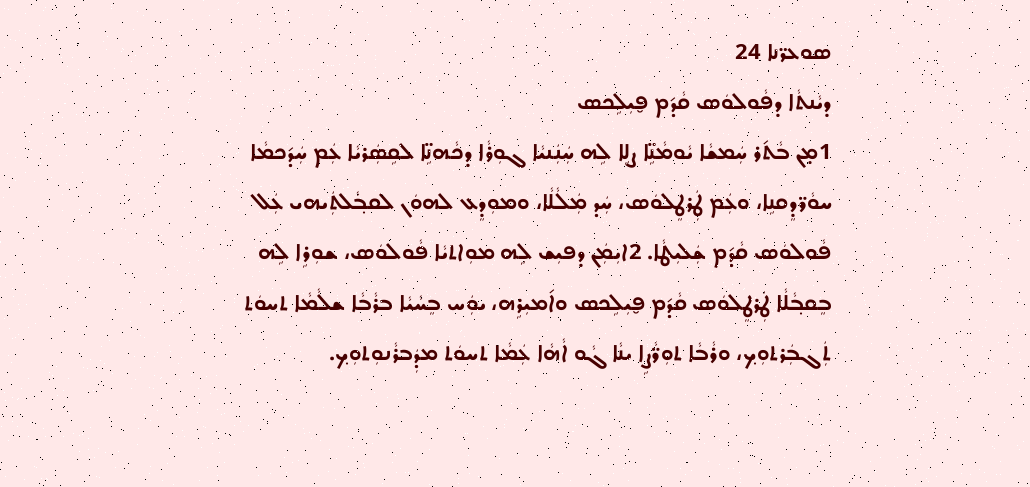ܣܘܥܪ̈ܢܐ 24
ܕܝܵܢܬܵܐ ܕܦܵܘܠܘܿܣ ܩܵܕ݇ܡ ܦ̮ܝܼܠܹܟܣ
1ܡ̣ܢ ܒܵܬ݇ܪ ܚܲܡܫܵܐ ܝܵܘܡܵܢܹ̈ܐ ܨܠܹܐ ܠܹܗ ܚܲܢܲܢܝܵܐ ܓܘܼܪܵܐ ܕܟܵܗܢܹ̈ܐ ܠܩܹܣܲܪܝܵܐ ܥܲܡ ܚܲܕ݇ܟܡܵܐ ܚܘܵܪ̈ܕܸܩܢܹܐ، ܘܥܲܡ ܛܲܪܛܸܠܘܿܣ، ܚܲܕ ܡܲܠܵܠܵܐ، ܘܡܘܼܕܸܥ ܠܗܘܿܢ ܠܩܒ݂ܵܠܬܲܝܗܝ ܥܲܠ ܦܵܘܠܘܿܣ ܩܵܕ݇ܡ ܫܲܠܝܼܛܵܐ. 2ܐܝܼܡܲܢ ܕܦܝܼܫ ܠܹܗ ܡܘܼܐܬܝܵܐ ܦܵܘܠܘܿܣ، ܫܘܼܪܹܐ ܠܹܗ ܒܸܩܒ݂ܵܠܵܐ ܛܲܪܛܸܠܘܿܣ ܩܵܕ݇ܡ ܦ̮ܝܼܠܹܟܣ ܘܐ݇ܡܝܼܪܹܗ، ܝܘܲܚ ܒܸܚܵܝܵܐ ܒܪܵܒܵܐ ܫܠܵܡܵܐ ܬܚܘܿܬ ܬܲܓܒܲܪܬܘܼܟ݂، ܘܪܵܒܵܐ ܬܘܼܪ̈ܵܨܹܐ ܝܢܵܐ ܓܵܘ ܐܵܗܵܐ ܥܲܡܵܐ ܬܚܘܿܬ ܡܕܲܒܪܵܢܘܼܬܘܼܟ݂.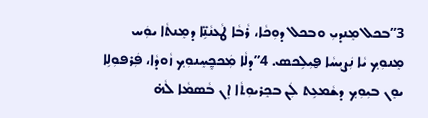3”ܒܟܠ ܡܸܢܕܝܼ ܘܒܟܠ ܕܘܼܟܵܐ، ܪܵܒܵܐ ܛܵܥܢܵܢܹ̈ܐ ܕܡܸܢܬܵܐ ܝܘܲܚ ܡܸܢܘܼܟ݂ ܝܵܐ ܢܲܨܝܼܚܵܐ ܦ̮ܝܼܠܹܟܣ. 4”ܕܠܵܐ ܡܲܟܟ̰ܸܚܸܢܘܼܟ݂ ܙܵܘܕܵܐ، ܦܲܪܦܘܼܠܹܐ ܝܘܸܢ ܒܝܼܘܼܟ݂ ܕܫܵܡܥܹܬ ܠܲܢ ܒܟܸܪܝܘܼܬܵܐ ܐܸܢ ܒܵܣܡܵܐ ܠܵܗ̇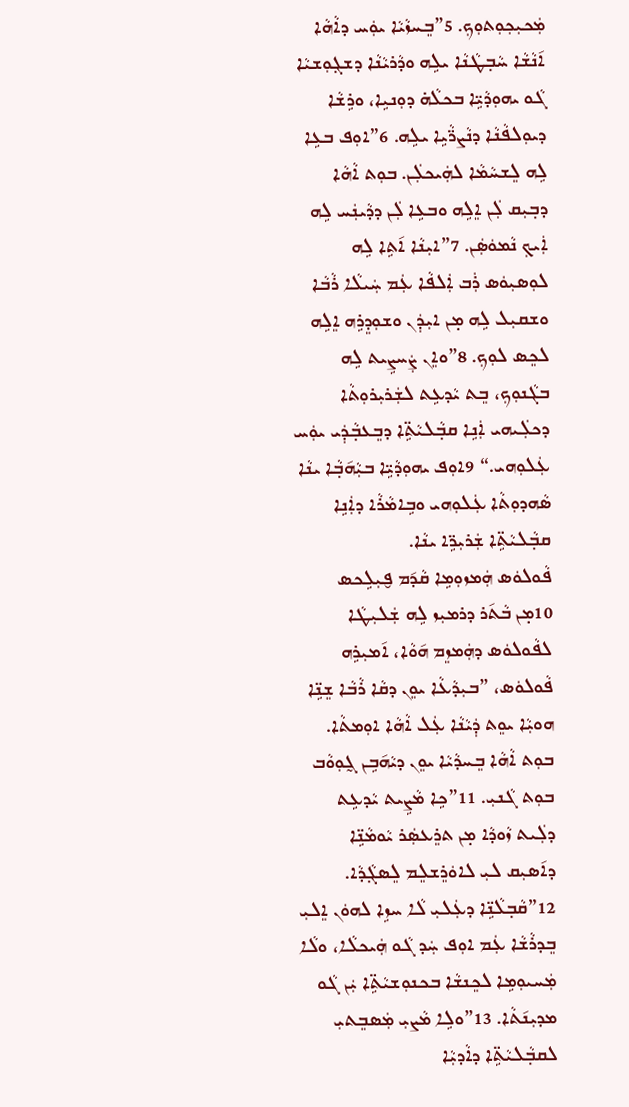ܡܲܟܝܼܟ݂ܘܼܬܘܼܟ݂. 5”ܒܸܚܙܵܝܵܐ ܝܘܲܚ ܕܐܵܗܵܐ ܐ݇ܢܵܫܵܐ ܚܵܒ݂ܛܵܢܵܐ ܝܠܹܗ ܘܕܵܪܝܵܢܵܐ ܕܫܓ݂ܘܼܫܝܵܐ ܓܵܘ ܝܗܘܼܕܵܝܹ̈ܐ ܒܟܠܵܗ̇ ܕܘܼܢܝܹܐ، ܘܪܹܫܵܐ ܕܝܘܼܠܦܵܢܵܐ ܕܢܵܨܪ̈ܵܝܹܐ ܝܠܹܗ. 6”ܐܘܼܦ ܒܥܹܐ ܠܹܗ ܠܸܫܚܵܡܵܐ ܠܗܲܝܟܠܲܢ. ܒܘܼܬ ܐܵܗܵܐ ܕܒ݂ܝܼܩ ܠܲܢ ܐܸܠܹܗ ܘܒܥܹܐ ܠܲܢ ܕܕܵܝܢܲܚ ܠܹܗ ܐܲܝܟ݂ ܢܵܡܘܿܣܲܢ. 7”ܐܝܼܢܵܐ ܐ݇ܬܹܐ ܠܹܗ ܠܘܼܣܝܼܘܿܣ ܪܲܒ ܐܲܠܦܵܐ ܥܲܡ ܚܲܝܠܵܐ ܪܵܒܵܐ ܘܫܩܝܼܠ ܠܹܗ ܡ̣ܢ ܐܝܼܕܲܢ ܘܫܘܼܕܸܪܹܗ ܐܸܠܹܗ ܠܟܸܣ ܠܘܼܟ݂. 8”ܘܐܸܢ ܨܲܚܨܹܝܬ ܠܹܗ ܒܓܵܢܘܼܟ݂، ܒܸܬ ܝܵܕܥܹܬ ܠܫܲܪܝܼܪܘܼܬܵܐ ܕܟܠܲܝܗܝ ܐܲܢܹܐ ܩܒ݂ܵܠܝܵܬܹ̈ܐ ܕܒܸܥܒ݂ܵܕܲܝ ܝܘܲܚ ܥܲܠܘܼܗܝ.“ 9ܐܘܼܦ ܝܗܘܼܕܵܝܹ̈ܐ ܒܝܼܵܗ݇ܒ݂ܵܐ ܝܢܵܐ ܣܵܗܕܘܼܬܵܐ ܥܲܠܘܼܗܝ ܘܒܹܐܡܵܪܵܐ ܕܐܲܢܹܐ ܩܒ݂ܵܠܝܵܬܹ̈ܐ ܫܲܪܝܼܪܹ̈ܐ ܝܢܵܐ.
ܦܵܘܠܘܿܣ ܗܲܡܙܘܼܡܹܐ ܩܵܕ݇ܡ ܦ̮ܝܼܠܹܟܣ
10ܡ̣ܢ ܒܵܬ݇ܪ ܕܪܡܝܼܙ ܠܹܗ ܫܲܠܝܼܛܵܐ ܠܦܵܘܠܘܿܣ ܕܗܲܡܙܸܡ ܗ݇ܘܵܐ، ܐ݇ܡܝܼܪܹܗ ܦܵܘܠܘܿܣ، ”ܒܝܼܕܵܥܵܐ ܝܘܸܢ ܕܩܵܐ ܪܵܒܵܐ ܫܸܢܹ̈ܐ ܗܘܝܼܵܐ ܝܘܸܬ ܕܲܝܵܢܵܐ ܥܲܠ ܐܵܗܵܐ ܐܘܼܡܬܵܐ. ܒܘܼܬ ܐܵܗܵܐ ܒܸܚܕܵܝܵܐ ܝܘܸܢ ܕܝܵܗ݇ܒܹܢ ܓ̰ܘܼܘܵܒ ܒܘܼܬ ܓܵܢܝܼ. 11”ܟܹܐ ܡܵܨܹܝܬ ܝܵܕܥܹܬ ܕܠܲܝܬ ܙܵܘܕܵܐ ܡ̣ܢ ܬܪܸܥܣܲܪ ܝܵܘܡܵܢܹ̈ܐ ܕܐ݇ܣܝܼܩ ܠܝܼ ܠܐܘܿܪܸܫܠܸܡ ܠܸܣܓ݂ܵܕܵܐ. 12”ܩܵܒ݂ܠܵܢܹ̈ܐ ܕܥܲܠܝܼ ܠܵܐ ܚܙܹܐ ܠܗܘܿܢ ܐܸܠܝܼ ܒܸܕܪܵܫܵܐ ܥܲܡ ܐܘܼܦ ܚܲܕ ܓܵܘ ܗܲܝܟܠܵܐ، ܘܠܵܐ ܡܲܚܝܘܼܡܹܐ ܠܟܸܢܫܵܐ ܒܟܢܘܼܫܝܵܬܹ̈ܐ ܝܲܢ ܓܵܘ ܡܕܝܼܢ݇ܬܵܐ. 13”ܘܠܹܐ ܡܵܨܝܼ ܡܲܣܒܸܬܝܼ ܠܩܒ݂ܵܠܝܵܬܹ̈ܐ ܕܐܵܕܝܼܵܐ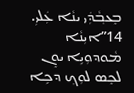ܒܸܥܒ݂ܵܕܲܝ ܝܢܵܐ ܥܲܠܝܼ. 14”ܐܝܼܢܵܐ ܡܵܘܕܘܼܝܹܐ ܝܘܸܢ ܠܟܸܣ ܠܘܼܟ݂ ܕܟܹܐ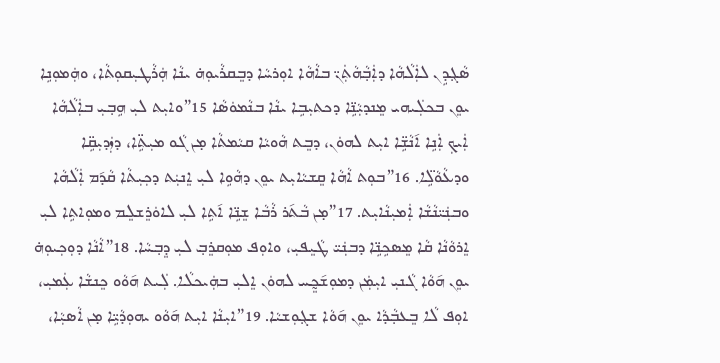ܣܵܓ݂ܕܹܢ ܠܐܲܠܵܗܵܐ ܕܐܲܒ݂ܵܗܵܬܲܢ̈ ܒܐܵܗܵܐ ܐܘܼܪܚܵܐ ܕܒܸܩܪܵܝܘܼܗ̇ ܝܢܵܐ ܗܲܪܵܛܝܼܩܘܼܬܵܐ، ܘܗܲܡܘܼܢܹܐ ܝܘܸܢ ܒܟܠܲܝܗܝ ܡܸܢܕܝܼܵܢܹ̈ܐ ܕܟܬܝܼܒܹܐ ܝܢܵܐ ܒܢܵܡܘܿܣܵܐ 15”ܘܐܝܼܬ ܠܝܼ ܗܹܒ݂ܝܼ ܒܐܲܠܵܗܵܐ ܐܲܝܟ݂ ܐܲܢܹܐ ܐ݇ܢܵܫܹ̈ܐ ܐܝܼܬ ܠܗܘܿܢ، ܕܒܸܬ ܗܵܘܝܵܐ ܩܝܵܡܬܵܐ ܡ̣ܢ ܓܵܘ ܡܝܼܬܹ̈ܐ، ܕܙܲܕܝܼܩܹ̈ܐ ܘܕܥܵܘܵܠܹ̈ܐ. 16”ܒܘܼܬ ܐܵܗܵܐ ܩܸܫܝܵܐܝܼܬ ܝܘܸܢ ܕܗܵܘܹܐ ܠܝܼ ܐܸܢܝܲܬ ܕܟ݂ܝܼܬܵܐ ܩܵܕ݇ܡ ܐܲܠܵܗܵܐ ܘܒܢܲܝ̈ܢܵܫܵܐ ܐܲܡܝܼܢܵܐܝܼܬ. 17”ܡ̣ܢ ܒܵܬ݇ܪ ܪܵܒܵܐ ܫܸܢܹ̈ܐ ܐ݇ܬܹܐ ܠܝܼ ܠܐܘܿܪܸܫܠܸܡ ܘܡܘܼܐܬܹܐ ܠܝܼ ܐܸܪܘܵܢܵܐ ܩܵܐ ܡܸܣܟܹܢܹ̈ܐ ܕܒܢܲܝ̈ ܛܵܝܸܦܝܼ، ܘܐܘܼܦ ܡܘܼܩܪܸܒ݂ ܠܝܼ ܕܸܒ݂ܚܵܐ. 18”ܐܵܢܵܐ ܕܘܼܟ݂ܝܘܼܗ̇ ܝܘܸܢ ܗ݇ܘܵܐ ܓܵܢܝܼ ܐܝܼܡܲܢ ܕܡܘܼܫ݇ܟ̰ܸܚ ܠܗܘܿܢ ܐܸܠܝܼ ܒܗܲܝܟܠܵܐ. ܠܲܝܬ ܗ݇ܘܵܘ ܟܸܢܫܵܐ ܥܲܡܝܼ، ܐܘܼܦ ܠܵܐ ܒܸܥܒ݂ܵܕܵܐ ܝܘܸܢ ܗ݇ܘܵܐ ܫܓ݂ܘܼܫܝܵܐ. 19”ܐܝܼܢܵܐ ܐܝܼܬ ܗ݇ܘܵܘ ܝܗܘܼܕܵܝܹ̈ܐ ܡ̣ܢ ܐܵܣܝܼܵܐ،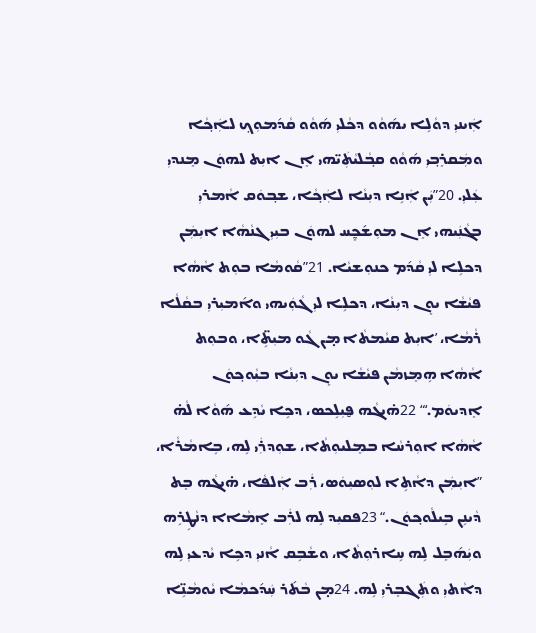ܐܲܝܢܝܼ ܕܘܵܠܹܐ ܝܗ݇ܘܵܘ ܕܟܵܠܝܼ ܗ݇ܘܵܘ ܩܵܕ݇ܡܘܼܟ݂ ܠܐܲܟ݂ܵܐ ܘܡܲܩܪܸܒ݂ܝܼ ܗ݇ܘܵܘ ܩܒ݂ܵܠܝܵܬܲܝ̈ܗܝ ܐܸܢ ܐܝܼܬ ܠܗܘܿܢ ܡܸܢܕܝܼ ܥܲܠܝܼ. 20”ܝܲܢ ܐܲܢܹܐ ܕܝܼܢܵܐ ܠܐܲܟ݂ܵܐ، ܫܒ݂ܘܿܩ ܐܵܡܪܝܼ ܒܓܵܢܲܝܗܝ ܐܸܢ ܡܘܼܫ݇ܟ̰ܸܚ ܠܗܘܿܢ ܒܝܼܝܼ ܓܢܵܗܵܐ ܐܝܼܡܲܢ ܕܟܠܹܐ ܠܝܼ ܩܵܕ݇ܡ ܟܢܘܼܫܝܵܐ. 21”ܩܵܘܡܵܐ ܒܘܼܬ ܐܵܗܵܐ ܦܝܵܫܵܐ ܝܘܸܢ ܕܝܼܢܵܐ، ܕܟܠܹܐ ܠܝܼ ܓܵܘܲܝܗܝ ܘܐ݇ܡܝܼܪܝܼ ܒܩܵܠܵܐ ܪܵܡܵܐ، ’ܐܝܼܬ ܩܝܵܡܬܵܐ ܡ̣ܢ ܓܵܘ ܡܝܼܬܹ̈ܐ، ܘܒܘܼܬ ܐܵܗܵܐ ܗܹܡܸܙܡܵܢ ܦܝܵܫܵܐ ܝܘܸܢ ܕܝܼܢܵܐ ܒܝܼܵܘܟ݂ܘܿܢ ܐܸܕܝܘܿܡ.‘“ 22ܗ̇ܝܓܵܗ ܦ̮ܝܼܠܹܟܣ، ܕܟܹܐ ܝܵܕܹܥ ܗ݇ܘܵܐ ܠܵܗ̇ ܐܵܗܵܐ ܐܘܼܪܚܵܐ ܒܡܸܠܝܘܼܬܵܐ، ܫܘܼܕܪܲܝ ܠܹܗ، ܒܹܐܡܵܪܵܐ، ”ܐܝܼܡܲܢ ܕܐܵܬܹܐ ܠܘܼܣܝܼܘܿܣ، ܪܲܒ ܐܲܠܦܵܐ، ܗ̇ܝܓܵܗ ܒܸܬ ܕܵܝܢܹܢ ܒܹܝܠܵܘܟ݂ܘܿܢ.“ 23ܦܩܝܼܕ ܠܹܗ ܠܪܲܒ ܐܸܡܵܐܐ ܕܢܵܛܹܪܹܗ ܘܝܲܗ݇ܒܸܠ ܠܹܗ ܚܹܐܪܘܼܬܵܐ، ܘܫܵܒܹܩ ܐܵܢܝܼ ܕܟܹܐ ܝܵܕܥܝܼ ܠܹܗ ܕܐܵܬܝܼ ܘܬܲܓܒܸܪܝܼ ܠܹܗ. 24ܡ̣ܢ ܒܵܬ݇ܪ ܚܲܕ݇ܟܡܵܐ ܝܵܘܡܵܢܹ̈ܐ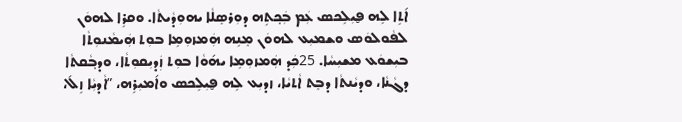ܐ݇ܬܹܐ ܠܹܗ ܦ̮ܝܼܠܹܟܣ ܥܲܡ ܒܲܟ݂ܬܹܗ ܕܘܼܪܣܸܠܵܐ ܝܗܘܼܕܵܝܬܵܐ. ܘܩܪܹܐ ܠܗܘܿܢ ܠܦܵܘܠܘܿܣ ܘܫܡܝܼܥ ܠܗܘܿܢ ܡܸܢܹܗ ܗܲܡܙܘܼܡܹܐ ܒܘܼܬ ܗܲܝܡܵܢܘܼܬܵܐ ܒܝܼܫܘܿܥ ܡܫܝܼܚܵܐ. 25ܟܲܕ ܗܲܡܙܘܼܡܹܐ ܝܗ݇ܘܵܐ ܒܘܼܬ ܙܲܕܝܼܩܘܼܬܵܐ، ܘܕܒ݂ܵܩܬܵܐ ܕܓܵܢܵܐ، ܘܕܝܵܢܬܵܐ ܕܒܸܬ ܐܵܬܝܵܐ، ܙܕܝܼܥ ܠܹܗ ܦ̮ܝܼܠܹܟܣ ܘܐ݇ܡܝܼܪܹܗ، ”ܐܵܕܝܼܵܐ ܙܹܠ݇،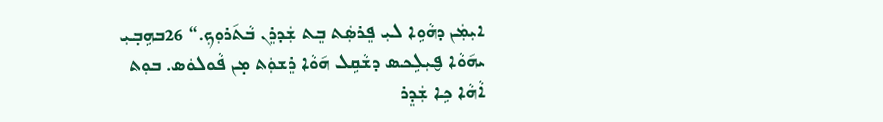ܐܝܼܡܲܢ ܕܗܵܘܹܐ ܠܝܼ ܦܸܪܣܲܬ ܒܸܬ ܫܲܕܪܸܢ ܒܵܬ݇ܪܘܼܟ݂.“ 26ܒܗܹܒ݂ܝܼ ܝܗ݇ܘܵܐ ܦ̮ܝܼܠܹܟܣ ܕܫܵܩܹܠ ܗ݇ܘܵܐ ܪܸܫܘܲܬ ܡ̣ܢ ܦܵܘܠܘܿܣ. ܒܘܼܬ ܐܵܗܵܐ ܟܹܐ ܫܲܕܸܪ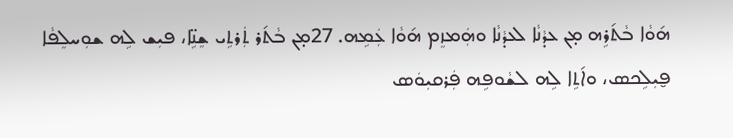ܗ݇ܘܵܐ ܒܵܬ݇ܪܹܗ ܡ̣ܢ ܥܕܵܢܵܐ ܠܥܕܵܢܵܐ ܘܗܲܡܙܸܡ ܗ݇ܘܵܐ ܥܲܡܹܗ. 27ܡ̣ܢ ܒܵܬ݇ܪ ܬܲܪܬܹܝ ܫܸܢܹ̈ܐ، ܦܝܼܫ ܠܹܗ ܫܘܼܚܠܸܦܵܐ ܦ̮ܝܼܠܹܟܣ، ܘܐ݇ܬܹܐ ܠܹܗ ܠܫܵܘܦܹܗ ܦܲܪܩܝܼܘܿܣ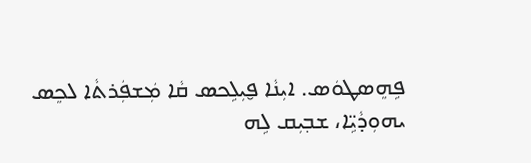ܦܹܗܸܣܛܘܿܣ. ܐܝܼܢܵܐ ܦ̮ܝܼܠܹܟܣ ܩܵܐ ܡܲܫܦܲܪܬܵܐ ܠܟܸܣ ܝܗܘܼܕܵܝܹ̈ܐ، ܫܒ݂ܝܼܩ ܠܹܗ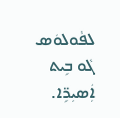ܠܦܵܘܠܘܿܣ ܓܵܘ ܒܹܝܬ ܐܲܣܝܼܪܹ̈ܐ.